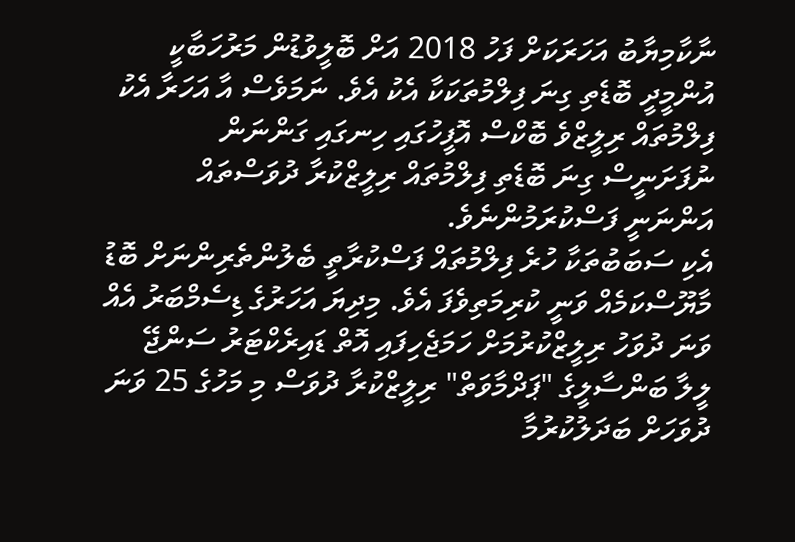ނާކާމިޔާބު އަހަރަކަށް ފަހު 2018 އަށް ބޮލީވުޑުން މަރުހަބާކީ އުންމީދީ ބޮޑެތި ގިނަ ފިލްމުތަކަކާ އެކު އެވެ. ނަމަވެސް އާ އަހަރާ އެކު ފިލްމުތައް ރިލީޒްވެ ބޮކްސް އޮފީހުގައި ހިނގައި ގަންނަން ނުފަށަނީސް ގިނަ ބޮޑެތި ފިލްމުތައް ރިލީޒްކުރާ ދުވަސްތައް އަންނަނީ ފަސްކުރަމުންނެވެ.
އެކި ސަބަބުތަކާ ހުރެ ފިލްމުތައް ފަސްކުރާތީ ބެލުންތެރިންނަށް ބޮޑު މާޔޫސްކަމެއް ވަނީ ކުރިމަތިވެފަ އެވެ. މިދިޔަ އަހަރުގެ ޑިސެމްބަރު އެއް ވަނަ ދުވަހު ރިލީޒްކުރުމަށް ހަމަޖެހިފައި އޮތް ޑައިރެކްޓަރު ސަންޖޭ ލީލާ ބަންސާލީގެ "ޕަދްމާވަތް" ރިލީޒްކުރާ ދުވަސް މި މަހުގެ 25 ވަނަ ދުވަހަށް ބަދަލުކުރުމާ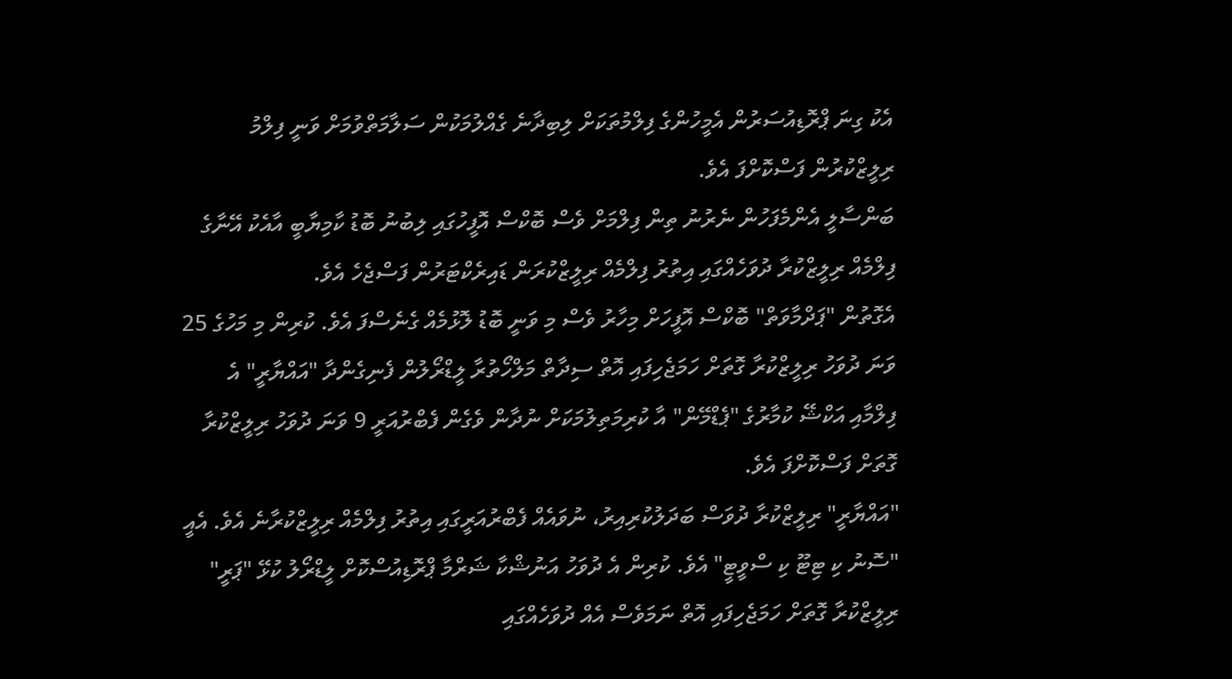އެކު ގިނަ ޕްރޮޑިއުސަރުން އެމީހުންގެ ފިލްމުތަކަށް ލިބިދާނެ ގެއްލުމަކުން ސަލާމަތްވުމަށް ވަނީ ފިލްމު ރިލީޒްކުރުން ފަސްކޮށްފަ އެވެ.
ބަންސާލީ އެންމެފަހުން ނެރުނު ތިން ފިލްމަށް ވެސް ބޮކްސް އޮފީހުގައި ލިބުނު ބޮޑު ކާމިޔާބީ އާއެކު އޭނާގެ ފިލްމެއް ރިލީޒްކުރާ ދުވަހެއްގައި އިތުރު ފިލްމެއް ރިލީޒްކުރަން ޑައިރެކްޓަރުން ފަސްޖެހެ އެވެ.
އެގޮތުން "ޕަދްމާވަތް" ބޮކްސް އޮފީހަށް މިހާރު ވެސް މި ވަނީ ބޮޑު ލޮޅުމެއް ގެނެސްފަ އެވެ. ކުރިން މި މަހުގެ 25 ވަނަ ދުވަހު ރިލީޒްކުރާ ގޮތަށް ހަމަޖެހިފައި އޮތް ސިދާތް މަލްހޯތުރާ ލީޑްރޯލުން ފެނިގެންދާ "އައްޔާރީ" އެ ފިލްމާއި އަކްޝޭ ކުމާރުގެ "ޕެޑްމޭން" އާ ކުރިމަތިލުމަކަށް ނުދާން ވެގެން ފެބްރުއަރީ 9 ވަނަ ދުވަހު ރިލީޒްކުރާ ގޮތަށް ފަސްކޮށްފަ އެވެ.
"އައްޔާރީ" ރިލީޒްކުރާ ދުވަސް ބަދަލުކުރިއިރު، ނުވައެއް ފެބްރުއަރީގައި އިތުރު ފިލްމެއް ރިލީޒްކުރާނެ އެވެ. އެއީ "ސޮނު ކި ޓިޓޫ ކި ސްވީޓީ" އެވެ. ކުރިން އެ ދުވަހު އަނުޝްކާ ޝަރްމާ ޕްރޮޑިއުސްކޮށް ލީޑްރޯލު ކުޅޭ "ޕަރީ" ރިލީޒްކުރާ ގޮތަށް ހަމަޖެހިފައި އޮތް ނަމަވެސް އެއް ދުވަހެއްގައި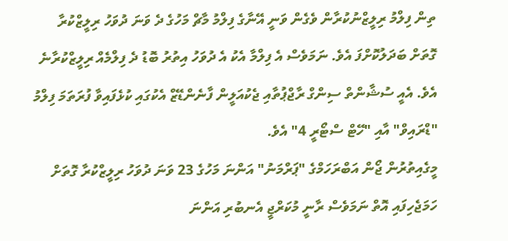ތިން ފިލްމު ރިލީޒްނުކުރާން ވެގެން ވަނީ އޭނާގެ ފިލްމު މާޗް މަހުގެ ދެ ވަނަ ދުވަހު ރިލީޒްކުރާ ގޮތަށް ބަދަލުކޮށްފަ އެވެ. ނަމަވެސް އެ ފިލްމާ އެކު އެ ދުވަހު އިތުރު ބޮޑު ދެ ފިލްމެއް ރިލީޒްކުރާނެ އެވެ. އެއީ ސުޝާންތް ސިންގް ރާޖްޕުތާއި ޖެކުއަލީން ފާނެންޑޭޒް އެކުގައި ކުޅެފައިވާ ފުރަތަމަ ފިލްމު "ޑްރައިވް" އާއި "ހޭޓް ސްޓޯރީ 4" އެވެ.
މީގެއިތުރުން ޖޯން އަބްރަހަމްގެ "ޕަރްމަނު" އަންނަ މަހުގެ 23 ވަނަ ދުވަހު ރިލީޒްކުރާ ގޮތަށް ހަމަޖެހިފައި އޮތް ނަމަވެސް ރާނީ މުކަރްޖީ އެނބުރި އަންނަ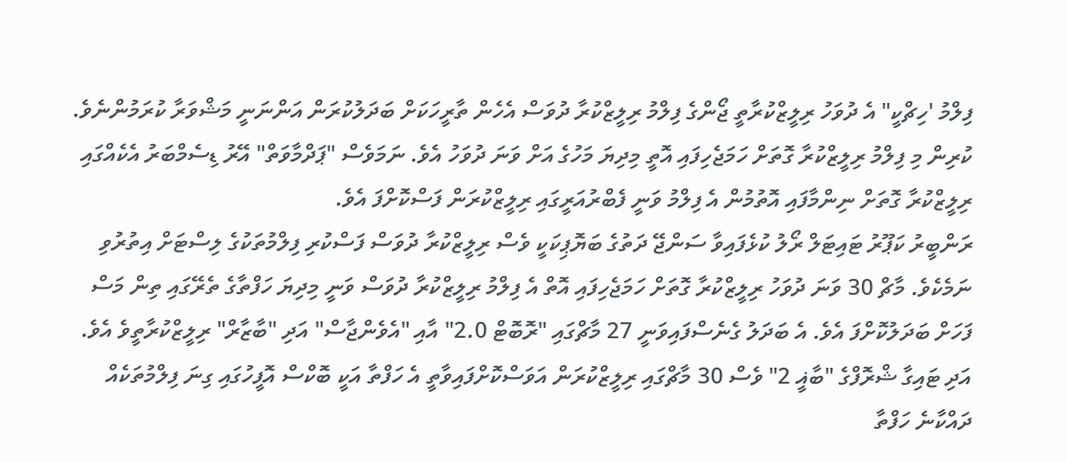ފިލްމު 'ހިޗްކީ" އެ ދުވަހު ރިލީޒްކުރާތީ ޖޯންގެ ފިލްމު ރިލީޒްކުރާ ދުވަސް އެހެން ތާރީހަކަށް ބަދަލުކުރަން އަންނަނީ މަޝްވަރާ ކުރަމުންނެވެ. ކުރިން މި ފިލްމު ރިލީޒްކުރާ ގޮތަށް ހަމަޖެހިފައި އޮތީ މިދިޔަ މަހުގެ އަށް ވަނަ ދުވަހު އެވެ. ނަމަވެސް "ޕަދްމާވަތް" އޭރު ޑިސެމްބަރު އެކެއްގައި ރިލީޒްކުރާ ގޮތަށް ނިންމާފައި އޮތުމުން އެ ފިލްމު ވަނީ ފެބްރުއަރީގައި ރިލީޒްކުރަން ފަސްކޮށްފަ އެވެ.
ރަންބީރު ކަޕޫރު ޓައިޓަލް ރޯލު ކުޅެފައިވާ ސަންޖޭ ދަތުގެ ބަޔޮޕިކަކީ ވެސް ރިލީޒްކުރާ ދުވަސް ފަސްކުރި ފިލްމުތަކުގެ ލިސްޓަށް އިތުރުވި ނަމެކެވެ. މާޗް 30 ވަނަ ދުވަހު ރިލީޒްކުރާ ގޮތަށް ހަމަޖެހިފައި އޮތް އެ ފިލްމު ރިލީޒްކުރާ ދުވަސް ވަނީ މިދިޔަ ހަފްތާގެ ތެރޭގައި ތިން މަސް ފަހަށް ބަދަލުކޮށްފަ އެވެ. އެ ބަދަލު ގެނެސްފައިވަނީ 27 މާޗްގައި "ރޮބޮޓް 2.0" އާއި "އެވެންޖާސް" އަދި "ބާޒާރް" ރިލީޒްކުރާތީވެ އެވެ. އަދި ޓައިގާ ޝްރޮފްގެ "ބާޣީ 2" ވެސް 30 މާޗްގައި ރިލީޒްކުރަން އަވަސްކޮށްފައިވާތީ އެ ހަފްތާ އަކީ ބޮކްސް އޮފީހުގައި ގިނަ ފިލްމުތަކެއް ދައްކާނެ ހަފްތާ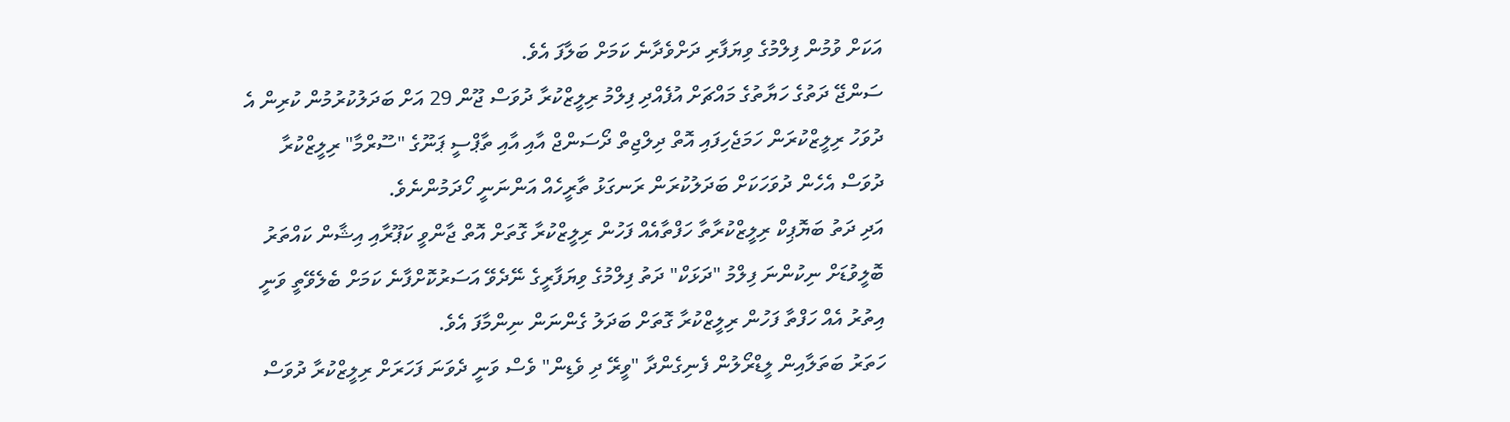އަކަށް ވުމުން ފިލްމުގެ ވިޔަފާރި ދަށްވެދާނެ ކަމަށް ބަލާފަ އެވެ.
ސަންޖޭ ދަތުގެ ހަޔާތުގެ މައްޗަށް އުފެއްދި ފިލްމު ރިލީޒްކުރާ ދުވަސް ޖޫން 29 އަށް ބަދަލުކުރުމުން ކުރިން އެ ދުވަހު ރިލީޒްކުރަން ހަމަޖެހިފައި އޮތް ދިލްޖިތް ދޯސަންޖް އާއި އާއި ތާޕްސީ ޕަނޫގެ "ސޫރްމާ" ރިލީޒްކުރާ ދުވަސް އެހެން ދުވަހަކަށް ބަދަލުކުރަން ރަނގަޅު ތާރީހެއް އަންނަނީ ހޯދަމުންނެވެ.
އަދި ދަތު ބަޔޮޕިކް ރިލީޒްކުރާތާ ހަފްތާއެއް ފަހުން ރިލީޒްކުރާ ގޮތަށް އޮތް ޖާންވީ ކަޕޫރާއި އިޝާން ކައްތަރު ބޮލީވުޑަށް ނިކުންނަ ފިލްމު "ދަޅަކް" ދަތު ފިލްމުގެ ވިޔަފާރީގެ ނޭދެވޭ އަސަރުކޮށްފާނެ ކަމަށް ބެލެވޭތީ ވަނީ އިތުރު އެއް ހަފްތާ ފަހުން ރިލީޒްކުރާ ގޮތަށް ބަދަލު ގެންނަން ނިންމާފަ އެވެ.
ހަތަރު ބަތަލާއިން ލީޑްރޯލުން ފެނިގެންދާ "ވީރޭ ދި ވެޑިން" ވެސް ވަނީ ދެވަނަ ފަހަރަށް ރިލީޒްކުރާ ދުވަސް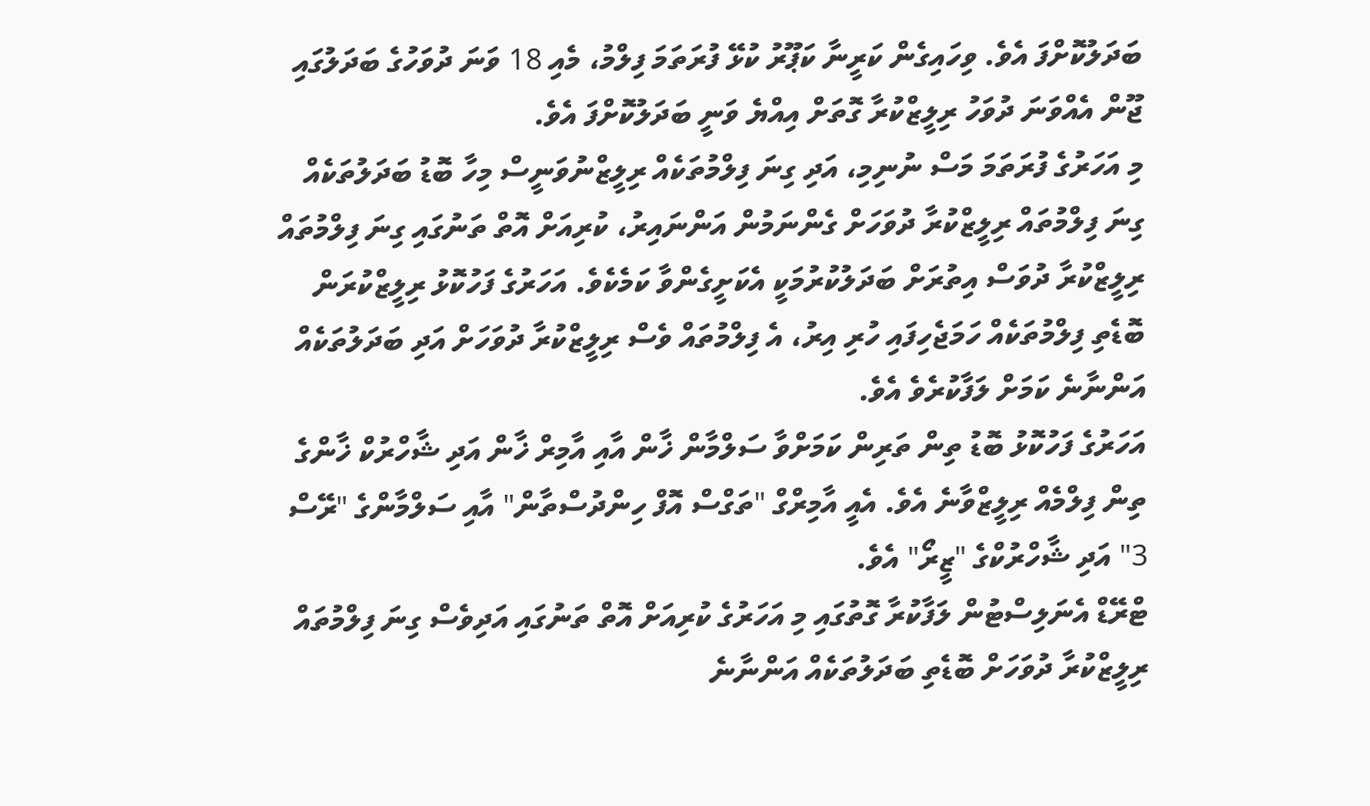ބަދަލުކޮށްފަ އެވެ. ވިހައިގެން ކަރީނާ ކަޕޫރު ކުޅޭ ފުރަތަމަ ފިލްމު، މެއި 18 ވަނަ ދުވަހުގެ ބަދަލުގައި ޖޫން އެއްވަނަ ދުވަހު ރިލީޒްކުރާ ގޮތަށް އިއްޔެ ވަނީ ބަދަލުކޮށްފަ އެވެ.
މި އަހަރުގެ ފުރަތަމަ މަސް ނުނިމި، އަދި ގިނަ ފިލްމުތަކެއް ރިލީޒްނުވަނީސް މިހާ ބޮޑު ބަދަލުތަކެއް ގިނަ ފިލްމުތައް ރިލީޒްކުރާ ދުވަހަށް ގެންނަމުން އަންނައިރު، ކުރިއަށް އޮތް ތަނުގައި ގިނަ ފިލްމުތައް ރިލީޒްކުރާ ދުވަސް އިތުރަށް ބަދަލުކުރުމަކީ އެކަށީގެންވާ ކަމެކެވެ. އަހަރުގެ ފަހުކޮޅު ރިލީޒްކުރަން ބޮޑެތި ފިލްމުތަކެއް ހަމަޖެހިފައި ހުރި އިރު، އެ ފިލްމުތައް ވެސް ރިލީޒްކުރާ ދުވަހަށް އަދި ބަދަލުތަކެއް އަންނާނެ ކަމަށް ލަފާކުރެވެ އެވެ.
އަހަރުގެ ފަހުކޮޅު ބޮޑު ތިން ތަރިން ކަމަށްވާ ސަލްމާން ޚާން އާއި އާމިރް ޚާން އަދި ޝާހްރުކް ޚާންގެ ތިން ފިލްމެއް ރިލީޒްވާނެ އެވެ. އެއީ އާމިރްގް "ތަގްސް އޮފް ހިންދުސްތާން" އާއި ސަލްމާންގެ "ރޭސް 3" އަދި ޝާހްރުކްގެ "ޒީރޯ" އެވެ.
ޓްރޭޑް އެނަލިސްޓުން ލަފާކުރާ ގޮތުގައި މި އަހަރުގެ ކުރިއަށް އޮތް ތަނުގައި އަދިވެސް ގިނަ ފިލްމުތައް ރިލީޒްކުރާ ދުވަހަށް ބޮޑެތި ބަދަލުތަކެއް އަންނާނެ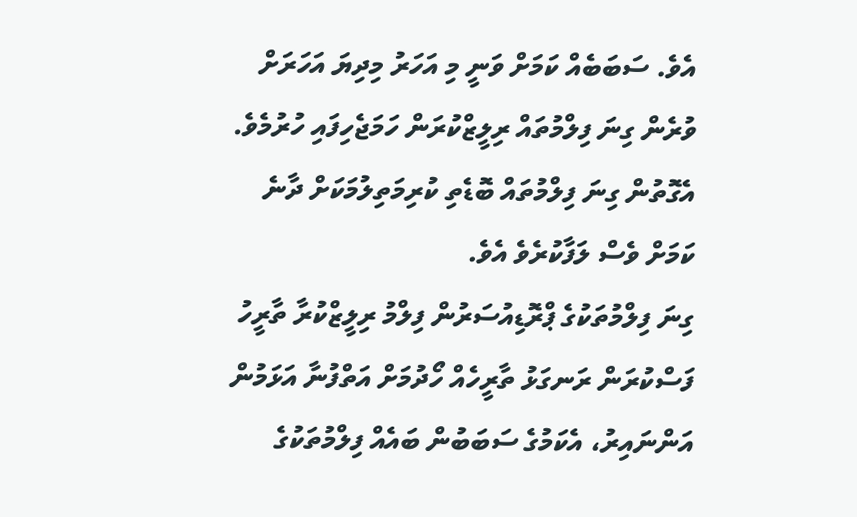އެވެ. ސަބަބެއް ކަމަށް ވަނީ މި އަހަރު މިދިޔަ އަހަރަށް ވުރެން ގިނަ ފިލްމުތައް ރިލީޒްކުރަން ހަމަޖެހިފައި ހުރުމެވެ. އެގޮތުން ގިނަ ފިލްމުތައް ބޮޑެތި ކުރިމަތިލުމަކަށް ދާނެ ކަމަށް ވެސް ލަފާކުރެވެ އެވެ.
ގިނަ ފިލްމުތަކުގެ ޕްރޮޑިއުސަރުން ފިލްމު ރިލީޒްކުރާ ތާރީހު ފަސްކުރަން ރަނގަޅު ތާރީހެއް ހޯދުމަށް އަތްފުނާ އަޅަމުން އަންނައިރު، އެކަމުގެ ސަބަބުން ބައެއް ފިލްމުތަކުގެ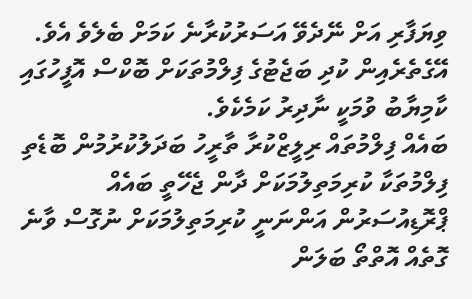ވިޔަފާރި އަށް ނޭދެވޭ އަސަރުކުރާނެ ކަމަށް ބެލެވެ އެވެ. އޭގެތެރެއިން ކުދި ބަޖެޓުގެ ފިލްމުތަކަށް ބޮކްސް އޮފީހުގައި ކާމިޔާބު ވުމަކީ ނާދިރު ކަމެކެވެ.
ބައެއް ފިލްމުތައް ރިލީޒްކުރާ ތާރީހު ބަދަލުކުރުމުން ބޮޑެތި ފިލްމުތަކާ ކުރިމަތިލުމަކަށް ދާން ޖެހޭތީ ބައެއް ޕްރޮޑިއުސަރުން އަންނަނީ ކުރިމަތިލުމަކަށް ނުގޮސް ވާނެ ގޮތެއް އޮތްތޯ ބަލަން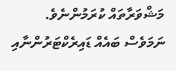މަޝްވަރާތައް ކުރަމުންނެވެ. ނަމަވެސް ބައެއް ޑައިރެކްޓަރުންނާއި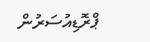ޕްރޮޑިއުސަރުން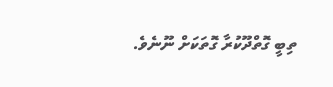ތިބީ ގޮތްދޫކުރާ ގޮތަކަށް ނޫނެވެ.